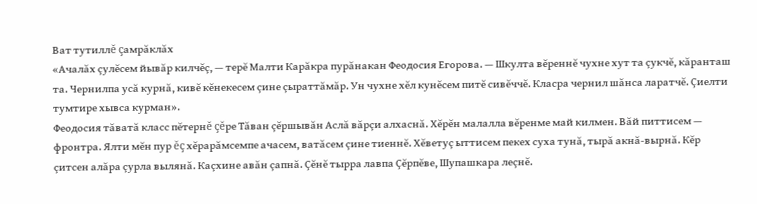Ват тутиллĕ çамрăклăх
«Ачалăх çулĕсем йывăр килчĕç, — терĕ Малти Карăкра пурăнакан Феодосия Егорова. — Шкулта вĕреннĕ чухне хут та çукчĕ, кăранташ та. Чернилпа усă курнă, кивĕ кĕнекесем çине çыраттăмăр. Ун чухне хĕл кунĕсем питĕ сивĕччĕ. Класра чернил шăнса ларатчĕ. Çиелти тумтире хывса курман».
Феодосия тăватă класс пĕтернĕ çĕре Тăван çĕршывăн Аслă вăрçи алхаснă. Хĕрĕн малалла вĕренме май килмен. Вăй питтисем — фронтра. Ялти мĕн пур ĕç хĕрарăмсемпе ачасем, ватăсем çине тиеннĕ. Хĕветуç ыттисем пекех суха тунă, тырă акнă-вырнă. Кĕр çитсен алăра çурла вылянă. Каçхине авăн çапнă. Çĕнĕ тырра лавпа Çĕрпĕве, Шупашкара леçнĕ.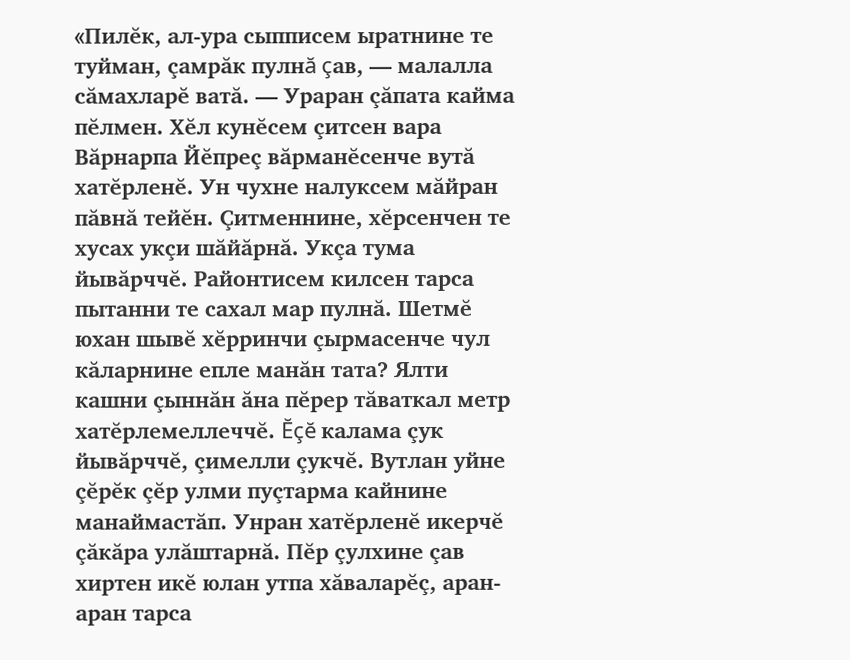«Пилĕк, ал-ура сыпписем ыратнине те туйман, çамрăк пулнă çав, — малалла сăмахларĕ ватă. — Ураран çăпата кайма пĕлмен. Хĕл кунĕсем çитсен вара Вăрнарпа Йĕпреç вăрманĕсенче вутă хатĕрленĕ. Ун чухне налуксем мăйран пăвнă тейĕн. Çитменнине, хĕрсенчен те хусах укçи шăйăрнă. Укçа тума йывăрччĕ. Районтисем килсен тарса пытанни те сахал мар пулнă. Шетмĕ юхан шывĕ хĕрринчи çырмасенче чул кăларнине епле манăн тата? Ялти кашни çыннăн ăна пĕрер тăваткал метр хатĕрлемеллеччĕ. Ĕçĕ калама çук йывăрччĕ, çимелли çукчĕ. Вутлан уйне çĕрĕк çĕр улми пуçтарма кайнине манаймастăп. Унран хатĕрленĕ икерчĕ çăкăра улăштарнă. Пĕр çулхине çав хиртен икĕ юлан утпа хăваларĕç, аран-аран тарса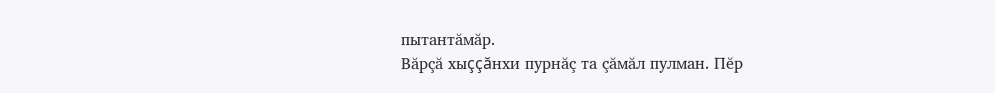пытантăмăр.
Вăрçă хыççăнхи пурнăç та çăмăл пулман. Пĕр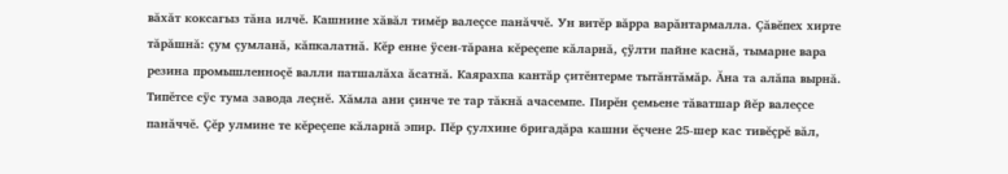вăхăт коксагыз тăна илчĕ. Кашнине хăвăл тимĕр валеçсе панăччĕ. Ун витĕр вăрра варăнтармалла. Çăвĕпех хирте тăрăшнă: çум çумланă, кăпкалатнă. Кĕр енне ÿсен-тăрана кĕреçепе кăларнă, çÿлти пайне каснă, тымарне вара резина промышленноçĕ валли патшалăха ăсатнă. Каярахпа кантăр çитĕнтерме тытăнтăмăр. Ăна та алăпа вырнă. Типĕтсе сÿс тума завода леçнĕ. Хăмла ани çинче те тар тăкнă ачасемпе. Пирĕн çемьене тăватшар йĕр валеçсе панăччĕ. Çĕр улмине те кĕреçепе кăларнă эпир. Пĕр çулхине бригадăра кашни ĕçчене 25-шер кас тивĕçрĕ вăл,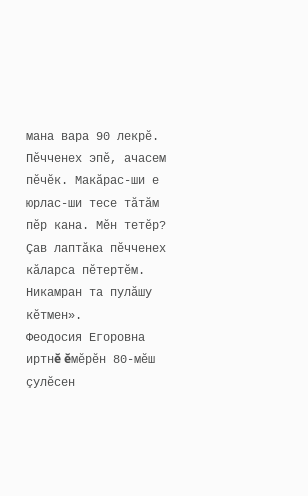мана вара 90 лекрĕ. Пĕчченех эпĕ, ачасем пĕчĕк. Макăрас-ши е юрлас-ши тесе тăтăм пĕр кана. Мĕн тетĕр? Çав лаптăка пĕчченех кăларса пĕтертĕм. Никамран та пулăшу кĕтмен».
Феодосия Егоровна иртнĕ ĕмĕрĕн 80-мĕш çулĕсен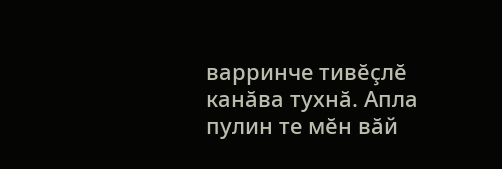варринче тивĕçлĕ канăва тухнă. Апла пулин те мĕн вăй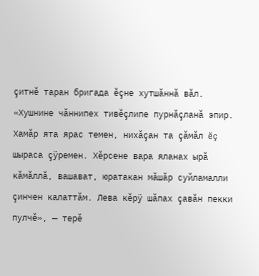çитнĕ таран бригада ĕçне хутшăннă вăл.
«Хушнине чăннипех тивĕçлипе пурнăçланă эпир. Хамăр ята ярас темен, нихăçан та çăмăл ĕç шыраса çÿремен. Хĕрсене вара яланах ырă кăмăллă, вашават, юратакан мăшăр суйламалли çинчен калаттăм. Лева кĕрÿ шăпах çавăн пекки пулчĕ», — терĕ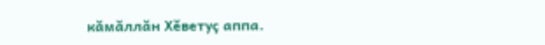кăмăллăн Хĕветуç аппа.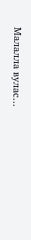Малалла вулас...